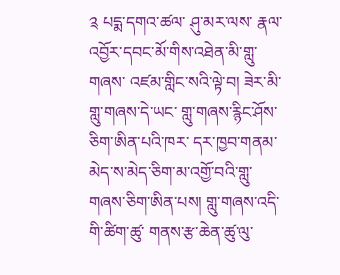༉ པདྨ་དགའ་ཚལ་ ཤུ་མར་ལས་ རྣལ་འབྱོར་དབང་མོ་གིས་འཐེན་མི་གླུ་གཞས་ འཛམ་གླིང་སའི་ལྟེ་བ། ཟེར་མི་གླུ་གཞས་དེ་ཡང་ གླུ་གཞས་རྙིང་ཤོས་ཅིག་ཨིན་པའི་ཁར་ དར་ཁྱབ་གནམ་མེད་ས་མེད་ཅིག་མ་འགྱོ་བའི་གླུ་གཞས་ཅིག་ཨིན་པས། གླུ་གཞས་འདི་གི་ཚིག་ཚུ་ གནས་རྩ་ཆེན་ཚུ་ལུ་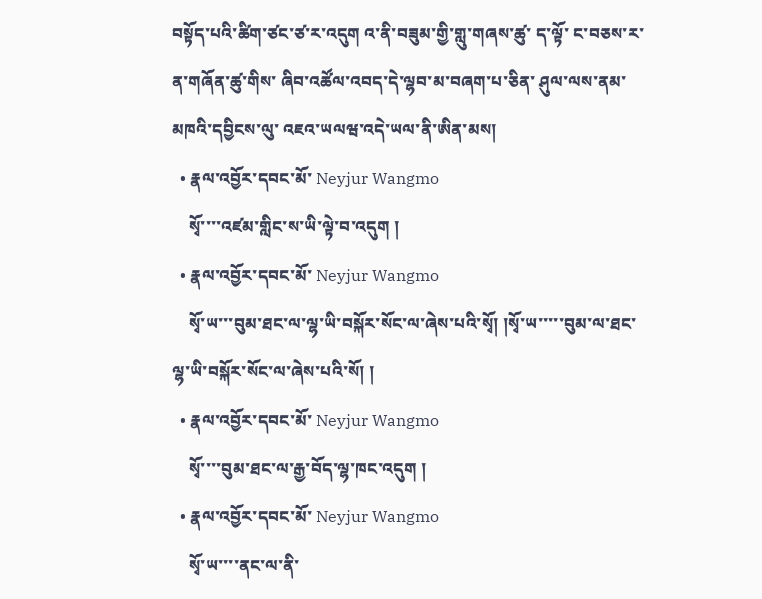བསྟོད་པའི་ཚིག་ཙང་ཙ་ར་འདུག འ་ནི་བཟུམ་གྱི་གླུ་གཞས་ཚུ་ ད་ལྟོ་ ང་བཅས་ར་ན་གཞོན་ཚུ་གིས་ ཞིབ་འཚོལ་འབད་དེ་ལྷབ་མ་བཞག་པ་ཅིན་ ཤུལ་ལས་ནམ་མཁའི་དབྱིངས་ལུ་ འཇའ་ཡལཝ་འདེ་ཡལ་ནི་ཨིན་མས།
  • རྣལ་འབྱོར་དབང་མོ་ Neyjur Wangmo
    སྭོ་་་་འཛམ་གླིང་ས་ཡི་ལྟེ་བ་འདུག །
  • རྣལ་འབྱོར་དབང་མོ་ Neyjur Wangmo
    སྭོ་ཡ་་་བུམ་ཐང་ལ་ལྷ་ཡི་བསྐོར་སོང་ལ་ཞེས་པའི་སྭོ། །སྭོ་ཡ་་་་་བུམ་ལ་ཐང་ལྷ་ཡི་བསྐོར་སོང་ལ་ཞེས་པའི་སོ། །
  • རྣལ་འབྱོར་དབང་མོ་ Neyjur Wangmo
    སྭོ་་་་བུམ་ཐང་ལ་རྒྱ་བོད་ལྷ་ཁང་འདུག །
  • རྣལ་འབྱོར་དབང་མོ་ Neyjur Wangmo
    སྭོ་ཡ་་་་ནང་ལ་ནི་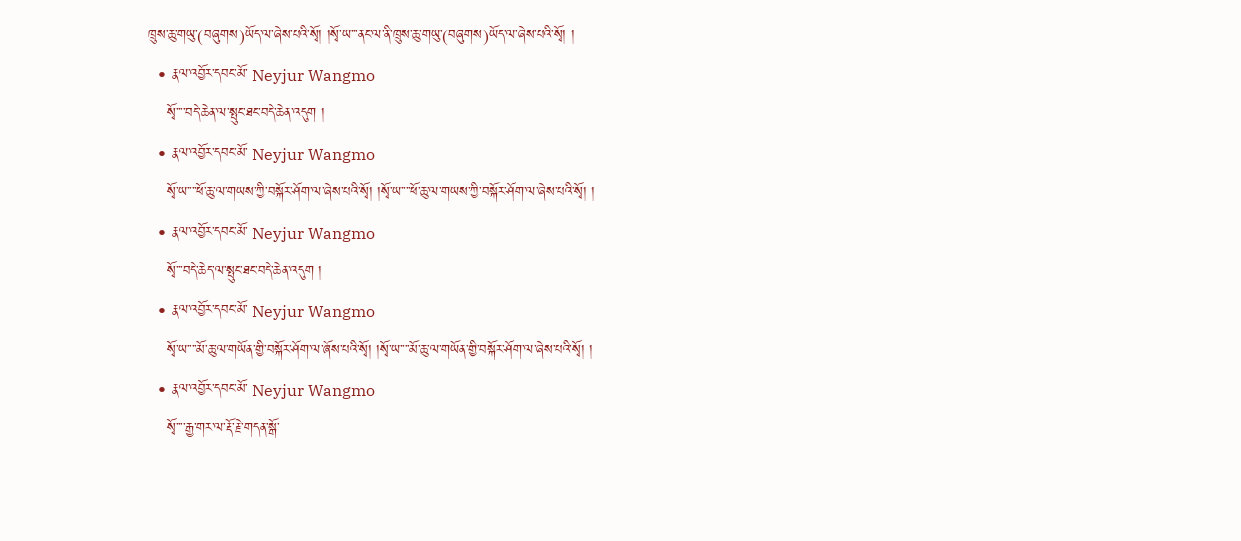ཁྲུས་ཆུ་གཡུ་(བཞུགས)ཡོད་ལ་ཞེས་པའི་སྭོ། །སྭོ་ཡ་་་ནང་ལ་ནི་ཁྲུས་ཆུ་གཡུ་(བཞུགས)ཡོད་ལ་ཞེས་པའི་སྭོ། །
  • རྣལ་འབྱོར་དབང་མོ་ Neyjur Wangmo
    སྭོ་་་་བདེ་ཆེན་ལ་སྤུང་ཐང་བདེ་ཆེན་འདུག །
  • རྣལ་འབྱོར་དབང་མོ་ Neyjur Wangmo
    སྭོ་ཡ་་་་ཕོ་ཆུ་ལ་གཡས་ཀྱི་བསྐོར་ཤོག་ལ་ཞེས་པའི་སྭོ། །སྭོ་ཡ་་་་ཕོ་ཆུ་ལ་གཡས་ཀྱི་བསྐོར་ཤོག་ལ་ཞེས་པའི་སྭོ། །
  • རྣལ་འབྱོར་དབང་མོ་ Neyjur Wangmo
    སྭོ་་་བདེ་ཆེད་ལ་སྤུང་ཐང་བདེ་ཆེན་འདུག །
  • རྣལ་འབྱོར་དབང་མོ་ Neyjur Wangmo
    སྭོ་ཡ་་་་མོ་ཆུ་ལ་གཡོན་གྱི་བསྐོར་ཤོག་ལ་ཞོས་པའི་སྭོ། །སྭོ་ཡ་་་་མོ་ཆུ་ལ་གཡོན་གྱི་བསྐོར་ཤོག་ལ་ཞེས་པའི་སྭོ། །
  • རྣལ་འབྱོར་དབང་མོ་ Neyjur Wangmo
    སྭོ་་་་རྒྱ་གར་ལ་རྡོ་རྗེ་གདན་སྒོ་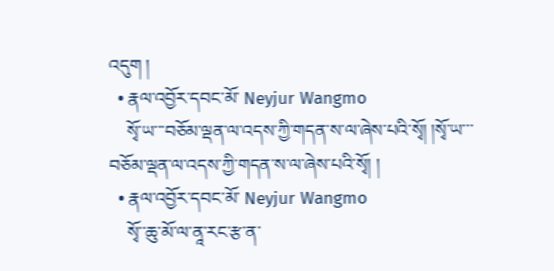འདུག །
  • རྣལ་འབྱོར་དབང་མོ་ Neyjur Wangmo
    སྭོ་ཡ་་་བཅོམ་ལྡན་ལ་འདས་ཀྱི་གདན་ས་ལ་ཞེས་པའི་སྭོ། །སྭོ་ཡ་་་བཅོམ་ལྡན་ལ་འདས་ཀྱི་གདན་ས་ལ་ཞེས་པའི་སྭོ། །
  • རྣལ་འབྱོར་དབང་མོ་ Neyjur Wangmo
    སྭོ་་ཆུ་མོ་ལ་ནཱ་རང་རྩ་ན་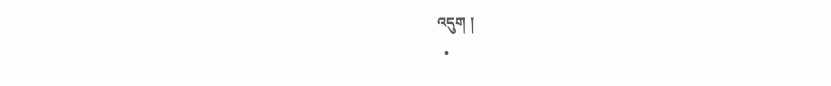འདུག །
  •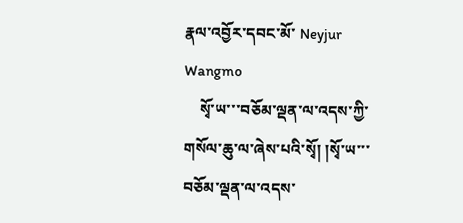རྣལ་འབྱོར་དབང་མོ་ Neyjur Wangmo
    སྭོ་ཡ་་་བཅོམ་ལྡན་ལ་འདས་ཀྱི་གསོལ་ཆུ་ལ་ཞེས་པའི་སྭོ། །སྭོ་ཡ་་་བཅོམ་ལྡན་ལ་འདས་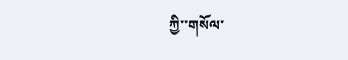ཀྱི་་གསོལ་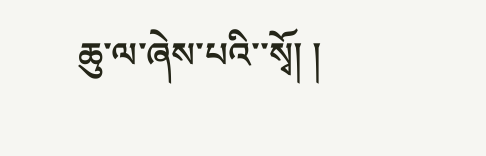ཆུ་ལ་ཞེས་པའི་་སྭོ། །